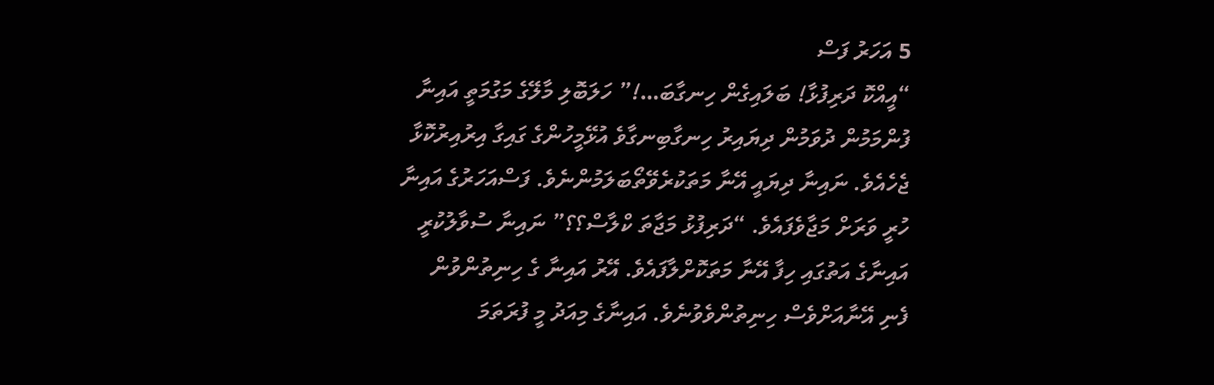5 އަހަރު ފަސް
“އީއްކޮ ދަރިފުޅާ! ބަލައިގެން ހިނގާބަ…!” ހަލަބޮލި މާލޭގެ މަގުމަތީ އައިނާ ފުންމަމުން ދުވަމުން ދިޔައިރު ހިނގާބިނގާވެ އުޅޭމީހުންގެ ގައިގާ އިރުއިރުކޮޅާ ޖެހެއެވެ. ނައިނާ ދިޔައީ އޭނާ މަތަކުރެވޭތޯބަލަމުންނެވެ. ފަސްއަހަރުގެ އައިނާ ހުރީ ވަރަށް މަޖާވެފައެވެ. “ދަރިފުޅު މަޖާތަ ކްލާސް؟؟” ނައިނާ ސުވާލުކުރީ އައިނާގެ އަތުގައި ހިފާ އޭނާ މަތަކޮށްލާފައެވެ. އޭރު އައިނާ ގެ ހިނިތުންވުން ފެނި އޭނާއަށްވެސް ހިނިތުންވެވުނެވެ. އައިނާގެ މިއަދު މީ ފުރަތަމަ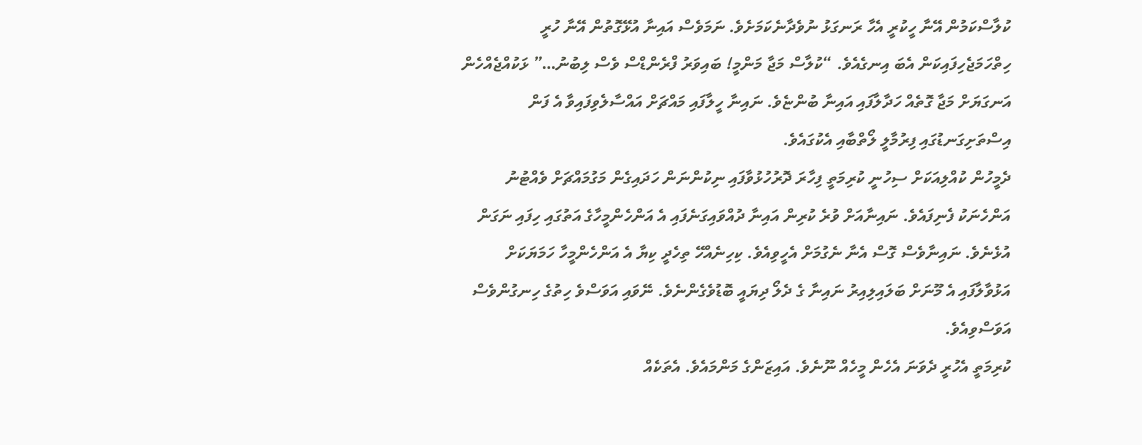ކުލާސްކަމުން އޭނާ ހީކުރީ އެހާ ރަނގަޅު ނުވެދާނެކަމަށެވެ. ނަމަވެސް އައިނާ އުޅޭގޮތުން އޭނާ ހުރީ ހިތްހަމަޖެހިފައިކަން އެބަ އިނގެއެވެ. “ކުލާސް މަޖާ މަންމީ! ބައިވަރު ފްރެންޑްސް ވެސް ލިބުނު…” ޅަކުއްޖެއްހެން އަނގަޔަށް މަޖާ ގޮތެއް ހަދާލާފައި އައިނާ ބުންޏެވެ. ނައިނާ ހީލާފައި މައްޗަށް އައްސާލެވިފައިވާ އެ ފަން އިސްތަށިގަނޑުގައި ފިރުމާލީ ލޯތްބާއި އެކުގައެވެ.
ދެމީހުން ކުއްލިއަކަށް ސިހުނީ ކުރިމަތީ ފިހާރަ ދޮރުހުޅުވާފައި ނިކުންނަން ހަދައިގެން މަގުމައްޗަށް ވެއްޓުނު އަންހެނަކު ފެނިފައެވެ. ނައިނާއަށް ވުރެ ކުރިން އައިނާ ދުއްވައިގަނެފައި އެ އަންހެންމީހާގެ އަތުގައި ހިފައި ނަގަން އުޅެނެވެ. ނައިނާވެސް ގޮސް އެނާ ނެގުމަށް އެހީވިއެވެ. ކިހިނެއްހޭ ތިހެދީ ކިޔާ އެ އަންހެންމީހާ ހަމަޔަކަށް އަޅުވާލާފައި އެ މޫނަށް ބަލައިލިއިރު ނައިނާ ގެ ދެލޯ ދިޔައީ ބޮޑުވެގެންނެވެ. ނޭވައި އަވަސްވެ ހިތުގެ ހިނގުންވެސް އަވަސްވިއެވެ.
ކުރިމަތީ އެހުރީ ދެވަނަ އެހެން މީހެއް ނޫނެވެ. އައިޒަންގެ މަންމައެވެ. އެތަކެއް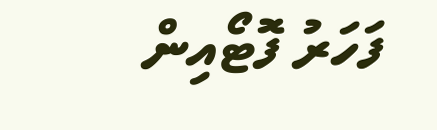ފަހަރު ފޮޓޯއިން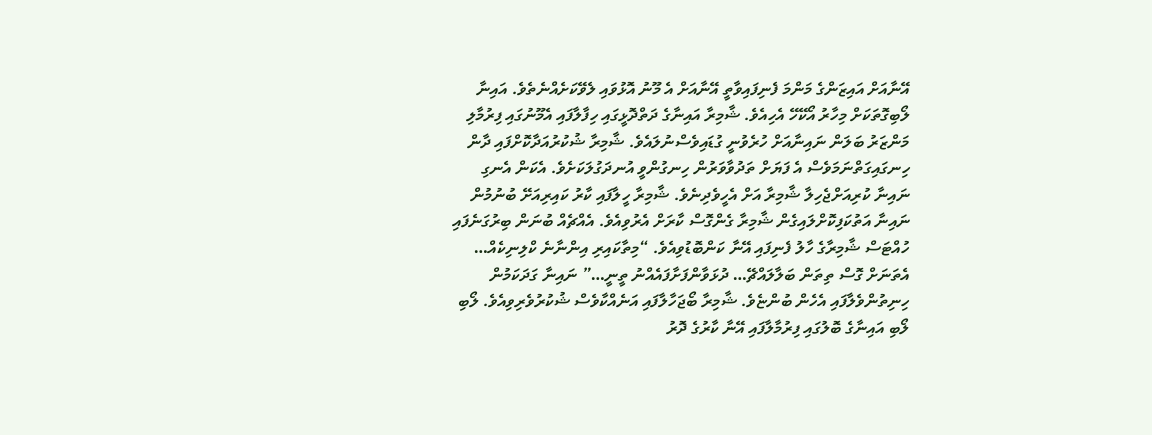އޭނާއަށް އައިޒަންގެ މަންމަ ފެނިފައިވާތީ އޭނާއަށް އެ މޫނު އޮޅުވައި ލެވޭކަށެއްނެތެވެ. އައިނާ ލޯބިގޮތަކަށް މިހާރު އޯކޭހޭ އެހިއެވެ. ޝާމިރާ އައިނާގެ ދަތްދޮޅީގައި ހިފާލާފައި އެމޫނުގައި ފިރުމާލި މަންޒަރު ބަލަން ނައިނާއަށް ހުރެވުނީ ގުޑައިވެސްނުލައެވެ. ޝާމިރާ ޝުކުރުއަދާކޮށްފައި ދާން ހިނގައިގަތްނަމަވެސް އެ ފަޔަށް ތަދުވާވަރުން ހިނގުންވީ އުނދަގުލަކަށެވެ. އެކަން އެނގި ނައިނާ ކުރިއަށްޖެހިލާ ޝާމިރާ އަށް އެހީވެދިނެވެ. ޝާމިރާ ހީލާފައި ކާރު ކައިރިއަށޭ ބުނުމުން ނައިނާ އަތުކަފިކޮށްލައިގެން ޝާމިރާ ގެންގޮސް ކާރަށް އެރުވިއެވެ. އެއްޗެއް ބުނަން ބިރުގަނެފައި ހުއްޓަސް ޝާމިރާގެ ހާލު ފެނިފައި އޭނާ ކަންބޮޑުވިއެވެ. “މިތާކައިރި އިންނާނެ ކްލިނިކެއް… އެތަނަށް ގޮސް ތިތަން ބަލާލައްޗޭ… ދުޅަވާންފަށާފައެއްނު ތީނީ…” ނައިނާ ގަދަކަމުން ހިނިތުންވެލާފައި އެހެން ބުންޏެވެ. ޝާމިރާ ބޯޖަހާލާފައި އަނެއްކާވެސް ޝުކުރުވެރިވިއެވެ. ލޯބި ލޯބި އައިނާގެ ބޮލުގައި ފިރުމާލާފައި އޭނާ ކާރުގެ ދޮރު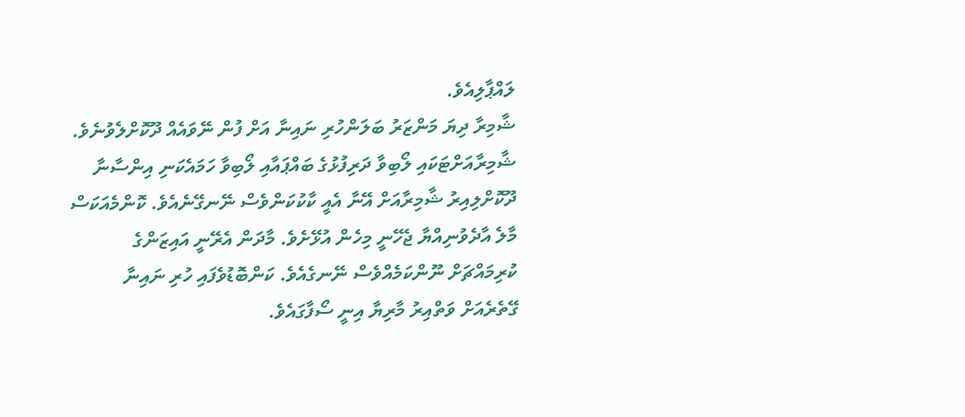ލައްޕާލިއެވެ.
ޝާމިރާ ދިޔަ މަންޒަރު ބަލަންހުރި ނައިނާ އަށް ފުން ނޭވައެއް ދޫކޮށްލެވުނެވެ. ޝާމިރާއަށްޓަކައި ލޯބިވާ ދަރިފުޅުގެ ބައްޕައާއި ލޯބިވާ ހަމައެކަނި އިންސާނާ ދޫކޮށްލިއިރު ޝާމިރާއަށް އޭނާ އެއީ ކާކުކަންވެސް ނޭނގޭނެއެވެ. ކޮންމެއަކަސް މާލެ އާދެވުނިއްޔާ ޖެހޭނީ މިހެން އުޅޭށެވެ. މާދަން އެރޭނީ އައިޒަންގެ ކުރިމައްޗަށް ނޫންކަމެއްވެސް ނޭނގެއެވެ. ކަންބޮޑުވެފައި ހުރި ނައިނާ ގޭތެރެއަށް ވަތްއިރު މާރިޔާ އިނީ ސޯފާގައެވެ.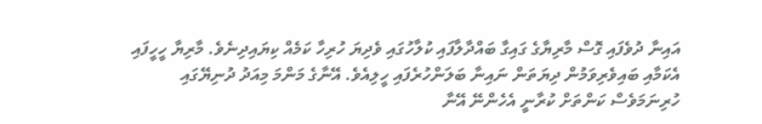އައިނާ ދުވެފައި ގޮސް މާރިޔާގެ ގައިގާ ބައްދާލާފައި ކުލާހުގައި ވެދިޔަ ހުރިހާ ކަމެއް ކިޔައިދިނެވެ. މާރިޔާ ހީހީފައި އެކަމާއި ބައިވެރިވަމުން ދިޔަތަން ނައިނާ ބަލަންހުރެފައި ހީލިއެވެ. އޭނާގެ މަންމަ މިއަދު ދުނިޔޭގައި ހުރިނަމަވެސް ކަންތަށް ކުރާނީ އެހެންނޭ އޭނާ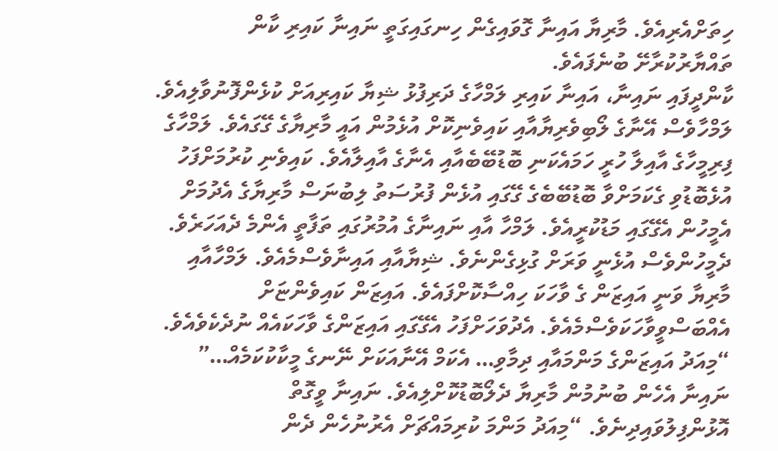ހިތަށްއެރިއެވެ. މާރިޔާ އައިނާ ގޮވައިގެން ހިނގައިގަތީ ނައިނާ ކައިރި ކާން ތައްޔާރުކުރާށޭ ބުނެފައެވެ.
ކާންދީފައި ނައިނާ، އައިނާ ކައިރި ލަމްހާގެ ދަރިފުޅު ޝިޔާ ކައިރިއަށް ކުޅެންފޮނުވާލިއެވެ. ލަމްހާވެސް އޭނާގެ ލޯބިވެރިޔާއާއި ކައިވެނިކޮށް އުޅެމުން އައީ މާރިޔާގެ ގޭގައެވެ. ލަމްހާގެ ފިރިމީހާގެ އާއިލާ ހުރީ ހަމައެކަނި ބޮޑުބޭބެއާއި އެނާގެ އާއިލާއެވެ. ކައިވެނި ކުރުމަށްފަހު އުޅެބޮޑުވި ގެކަމަށްވާ ބޮޑުބޭބެގެ ގޭގައި އުޅެން ފުރުސަތު ލިބުނަސް މާރިޔާގެ އެދުމަށް އެމީހުން އެގޭގައި މަޑުކުރީއެވެ. ލަމްހާ އާއި ނައިނާގެ އުމުރުގައި ތަފާތީ އެންމެ ދެއަހަރެވެ. ދެމީހުންވެސް އުޅެނީ ވަރަށް ގުޅިގެންނެވެ. ޝިޔާއާއި އައިނާވެސްމެއެވެ. ލަމްހާއާއި މާރިޔާ ވަނީ އައިޒަން ގެ ވާހަކަ ހިއްސާކޮށްފައެވެ. އައިޒަން ކައިވެންޏަށް އެއްބަސްވީވާހަކަވެސްމެއެވެ. އެދުވަހަށްފަހު އެގޭގައި އައިޒަންގެ ވާހަކައެއް ނުދެކެވެއެވެ.
“މިއަދު އައިޒަންގެ މަންމައާއި ދިމާވި… އެކަމް އޭނާއަކަށް ނޭނގެ މީކާކުކަމެއް…” ނައިނާ އެހެން ބުނުމުން މާރިޔާ ދެލޯބޮޑުކޮށްލިއެވެ. ނައިނާ ވީގޮތް އޮޅުންފިލުވައިދިނެވެ. “މިއަދު މަންމަ ކުރިމައްޗަށް އެރުނުހެން ދެން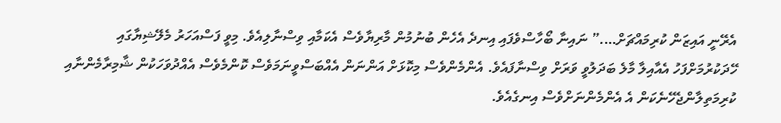އެރޭނީ އައިޒަން ކުރިމައްޗަށް….” ނައިނާ ބޯހާސްވެފައި އިނދެ އެހެން ބުނުމުން މާރިޔާވެސް އެކަމާއި ވިސްނާލިއެވެ. މިވީ ފަސްއަހަރު މެލޭޝިޔާގައި ހޭދަކުރުމަށްފަހު އެއާއިލާ މާލެ ބަދަލުވީ ވަރަށް ވިސްނާފައެވެ. އެންމެންވެސް މިކޮޅަށް އަންނަން އެއްބަސްވީނަމަވެސް ކޮންމެވެސް އެއްދުވަހަކުން ޝާމިރާމެންނާއި ކުރިމަތިލާންޖެހޭނެކަން އެ އެންމެންނަށްވެސް އިނގެއެވެ.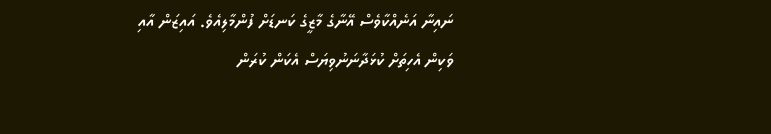ނައިނާ އަނެއްކާވެސް އޭނާގެ މާޒީގެ ކަނޑަށް ފުންމާލިއެވެ. އައިޒަން އާއި ވަކިން އެހިތަށް ކުޅަދާނަނުވިޔަސް އެކަން ކުރަން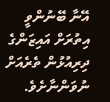އޭނާ ބޭނުންވީ އިތުރަށް އައިޒަންގެ ދިރިއުޅުން ތެރެއަށް ނުވަންނާށެވެ.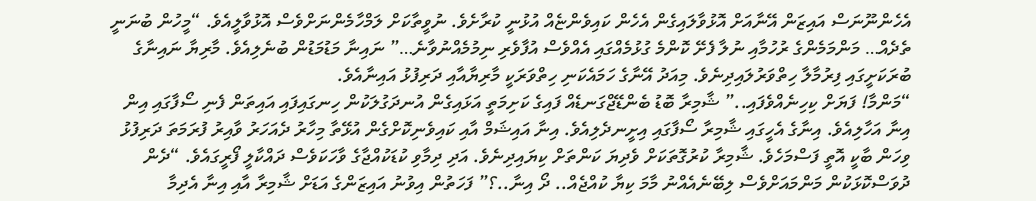އެހެންނޫނަސް އައިޒަން އޭނާއަށް އޮޅުވާލައިގެން އެހެން ކައިވެންޏެއް އުޅުނީ ކުރާށެވެ. ނުވީތާކަށް ލަމްހާމެންނަށްވެސް އޮޅުވާލީއެވެ. “މީހުން ބުނަނީ ތެދެއް… މަންމަމެންގެ ރުހުމާއި ނުލާ ފެށޭ ކޮންމެ ގުޅުމެއްގައި އެއްވެސް އުފާވެރި ނިމުމެއްނުވާނެ…” ނައިނާ މަޑުމަޑުން ބުނެލިއެވެ. މާރިޔާ ނައިނާގެ ބުރަކަށީގައި ފިރުމާލާ ހިތްވަރުލައިދިނެވެ. މިއަދު އޭނާގެ ހަމައެކަނި ހިތްވަރަކީ މާރިޔާއާއި ދަރިފުޅު އައިނާއެވެ.
“މަންމާ! ފަޔަށް ކިހިނެއްވެފައި..” ޝާމިރާ ބޮޑު ބެންޑޭޖްގަނޑެއް ފައިގެ ކަށިމަތީ އަޅައިގެން އުނދަގުލަކުން ހިނގައިފައި އައިތަން ފެނި ސޯފާގައި އިން އިނާ އަހާލިއެވެ. އިނާގެ އެހީގައި ޝާމިރާ ސޯފާގައި އިށީނދެލިއެވެ. އިނާ އައިޝަމް އާއި ކައިވެނިކޮށްގެން އުޅޭތާ މިހާރު ދެއަހަރު ވާއިރު ފުރަމަތަ ދަރިފުޅު ވިހަން ބާކީ އޮތީ ފަސްމަހެވެ. ޝާމިރާ ކުރުގޮތަކަށް ވެދިޔަ ކަންތަށް ކިޔައިދިނެވެ. އަދި ދިމާވި ކުޑަކުއްޖާގެ ވާހަކަވެސް ދައްކާލީ ފޯރީގައެވެ. “ދެން ދުވަސްކޮޅަކުން މަންމައަށްވެސް ލިބޭނެއެއްނު މާމަ ކިޔާ ކުއްޖެއް.. ދޯ އިނާ..؟” ފަހަތުން އިވުނު އައިޒަންގެ އަޑަށް ޝާމިރާ އާއި އިނާ އެދިމާ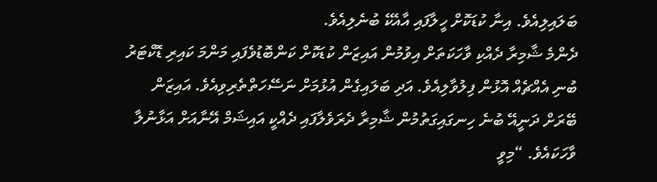ބަލައިލިއެވެ. އިނާ ކުޑަކޮށް ހީލާފައި އާއެކޭ ބުނެލިއެވެ.
ދެންމެ ޝާމިރާ ދެއްކި ވާހަކަތަށް އިވުމުން އައިޒަން ކުޑަކޮށް ކަންބޮޑުވެފައި މަންމަ ކައިރި ޑޮކްޓަރު ބުނި އެއްޗެއް އޮޅުން ފިލުވާލިއެވެ. އަދި ބަލައިގެން އުޅުމަށް ނަސޭހަތްތެރިވިއެވެ. އައިޒަން ބޭރަށް ދަނީއޭ ބުނެ ހިނގައިގަތުމުން ޝާމިރާ ދެރަވެލާފައި ދެއްކީ އައިޝަމް އޭނާއަށް އަޅާނުލާ ވާހަކައެވެ. “މިވީ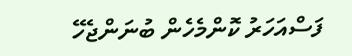ފަސްއަހަރު ކޮންމެހެން ބުނަންޖެހޭ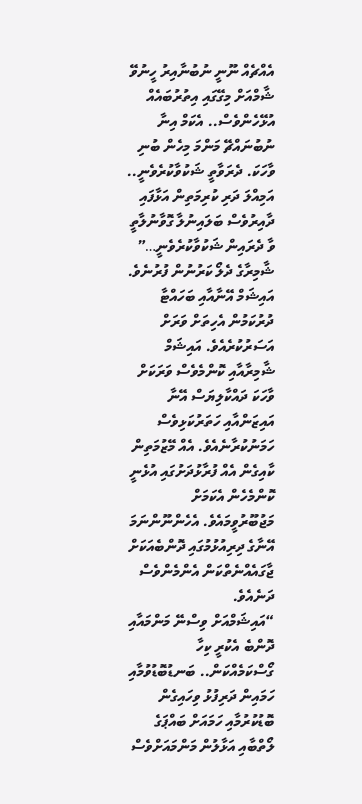އެއްޗެއް ނޫނީ ނުބުނާއިރު ހީނުވޭ ޝާމްއަށް މިގޭގައި އިތުރުބައެއް އުޅޭހެންވެސް.. އެކަމް އިނާ ނުބުނައްޗޭ މަންމަ މިހެން ބުނި ވާހަކަ. ދެރަވާތީ ޝަކުވާކުރެވެނީ.. އަމިއްލަ ދަރި ކުރިމަތިން އަޅާފައި ދާއިރުވެސް ބަލައިނުލާ ގޮވާނުލާތީ ވާ ދެރައިން ޝަކުވާކުރެވެނީ…” ޝާމިރާގެ ދެލޯ ކަރުނުން ފުރުނެވެ. އައިޝަމް އޭނާއާއި ބަހައްޓާ ދުރުކަމުން އެހިތަށް ވަރަށް އަސަރުކުރެއެވެ. އައިޝަމް ޝާމިރާއާއި ކޮންމެވެސް ވަރަކަށް ވާހަކަ ދައްކާލިޔަސް އޭނާ އައިޒަންއާއި ހަތަރުކަޅިވެސް ހަމަނުކުރާނެއެވެ. އެއް މޭޒުމަތިން ކާއިގެން އެއް ފުރާޅުދަށުގައި އުޅެނީ ކޮންމެހެން އެކަމަށް މަޖުބޫރުވީމައެވެ. އެހެންނޫންނަމަ އޭނާގެ ދިރިއުޅުމުގައި ދޮންބެއަކަށް ޖާގައެއްނެތްކަން އެންމެންވެސް ދަނެއެވެ.
“އައިޝަމްއަށް ވިސްނޭ މަންމައާއި ދޮންބެ އެކުރީ ކިހާ ގޯސްކަމެއްކަން.. ބަނޑުބޮޑުވުމާއި ހަމައިން ދަރިފުޅު ވިހައިގެން ބޮޑުކުރުމާއި ހަމައަށް ބައްޕަގެ ލޯތްބާއި އަޅާލުން މަންމައަށްވެސް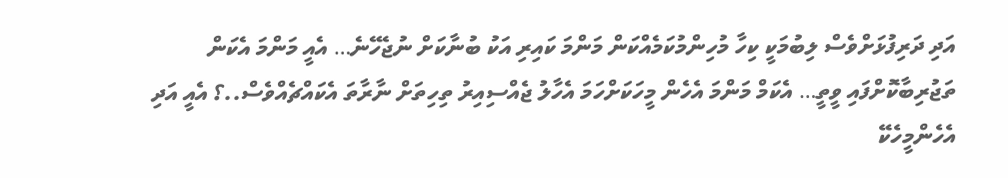އަދި ދަރިފުޅަށްވެސް ލިބުމަކީ ކިހާ މުހިންމުކަމެއްކަން މަންމަ ކައިރި އަކު ބުނާކަށް ނުޖެހޭނެ… އެއީ މަންމަ އެކަން ތަޖުރިބާކޮށްފައި ވީތީ… އެކަމް މަންމަ އެހެން މީހަކަށްހަމަ އެހާލު ޖެއްސިއިރު ތިހިތަށް ނާރާތަ އެކައްޗެއްވެސް..؟ އެއީ އަދި އެހެންމީހެކޭ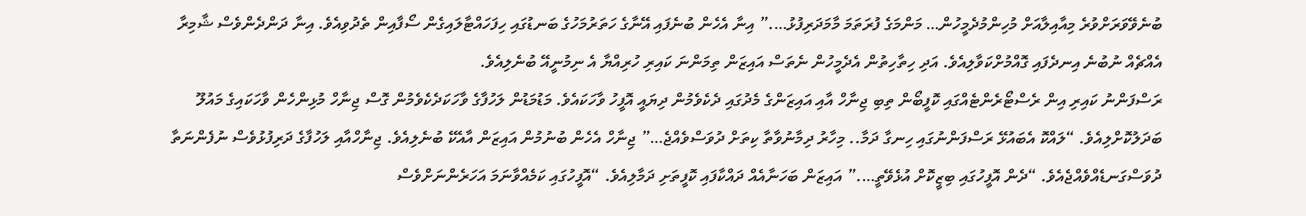ބުނެވޭވަރަށްވުރެ މިއާއިލާއަށް މުހިންމުދެމީހުން… މަންމަގެ ފުރަތަމަ މާމަދަރިފުޅު….” އިނާ އެހެން ބުނެފައި އޭނާގެ ހަތަރުމަހުގެ ބަނޑުގައި ހިފަހައްޓާލައިގެން ސޯފާއިން ތެދުވިއެވެ. އިނާ ދަންދެންވެސް ޝާމިރާ އެއްޗެއް ނުބުނެ އިނދެފައި ގޮއްމުށްކަވާލިއެވެ. އަދި ހިތާހިތުން އެދެމީހުން ނެތަސް އައިޒަން ތިމަންނަ ކައިރި ހުރިއްޔާ އެ ނިމުނީއޭ ބުނެލިއެވެ.
ރަސްފަންނު ކައިރި އިން ރެސްޓޯރެންޓެއްގައި ކޮފީބޯން ތިބި ޖިނާހް އާއި އައިޒަންގެ މެދުގައި ދެކެވެމުން ދިޔައީ އޮފީހު ވާހަކައެވެ. މަޑުމަޑުން ލަހުފާގެ ވާހަކަދެކެވެމުން ގޮސް ޖިނާހް މުޅިންހެން ވާހަކައިގެ މައުލޫ ބަދަލުކޮށްލިއެވެ. “ލައްކޮ އެބައުޅޭ ރަސްފަންނުގައި ހިނގާ ދަމާ.. މިހާރު ދިމާނުވާތާ ކިތަށް ދުވަސްވެއްޖެ…” ޖިނާހް އެހެން ބުނުމުން އައިޒަން އާއެކޭ ބުނެލިއެވެ. ޖިނާހްއާއި ލަހުފާގެ ދަރިފުޅުވެސް ނުފެންނަތާ ދުވަސްގަނޑެއްވެއްޖެއެވެ. “ދެން އޮފީހުގައި ބިޒީކޮށް އުޅެވޭތީ….” އައިޒަން ބަހަނާއެއް ދައްކާފައި ކޮފީތަށި ދަމާލިއެވެ. “އޮފީހުގައި ކަމެއްވާނަމަ އަހަރެންނަށްވެސް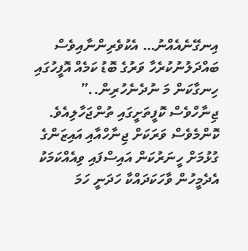އިނގޭނެއެއްނު… އެކުވެރިންނާއިވެސް ބައްދަލުނުކުރެހާ ވަރުގެ ބޮޑު ކަމެއް އޮފީހުގައި ހިނގާކަން މަ ނުދެނެހުރިން..” ޖިނާހްވެސް ކޮފީތަށީގައި ތުންޖަހާލިއެވެ. ކޮންމެވެސް ވަރަކަށް ޖިނާހްއާއި އައިޒަންގެ ގުޅުމަށް ހީނަރުކަން އައިސްފައި ވިއެއްކަމަކު އެދެމީހުން ވާހަކަދައްކާ ހަދަނީ ހަމަ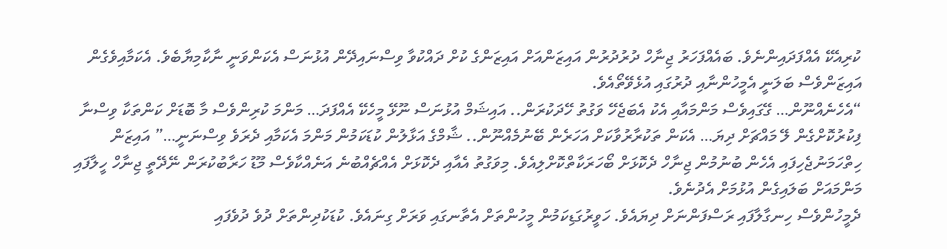ކުރިއެކޭ އެއްފަދައިންނެވެ. ބައެއްފަހަރު ޖިނާހް ދުރުދުރުން އައިޒަންއަށް އައިޒަންގެ ކުށް ދައްކުވާ ވިސްނައިދޭން އުޅުނަސް އެކަންވަނީ ނާކާމިޔާބެވެ. އެކަމާއިވެގެން އައިޒަންވެސް ބަލަނީ އެމީހުންނާއި ދުރުގައި އުޅެވޭތޯއެވެ.
“އެހެނެއްނޫން… ގޭގައިވެސް މަންމައާއި އެކު އެބަޖެހޭ ވަގުތު ހޭދަކުރަން.. އައިޝަމް އުޅުނަސް ނޫޅޭ މީހެކޭ އެއްފަދަ… މަންމަ ކުރިންވެސް މާ ބޮޑަށް ކަންތަކާ ވިސްނާ ފިކުރުކޮށްގެން ލޭ މައްޗަށް ދިޔަ… އެކަން ތަކުރާރުވާކަށް އަހަރެން ބޭނުމެއްނޫން.. ޝާމްގެ އަޅާލުން ކުޑަކަމުން މަންމަ އެކަމާއި ދެރަވެ ވިސްނަނީ…” އައިޒަން ހިތްހަމަނުޖެހިފައި އެހެން ބުނުމުން ޖިނާހް ދެކޮޅަށް ބޯހަރަކާތްކޮށްލިއެވެ. މިވަގުތު އެއާއި ދެކޮޅަށް އެއްޗެއްބުނެ އަނެއްކާވެސް މޫޑު ހަރާބުކުރަން ނޭދޭތީ ޖިނާހް ހީލާފައި މަންމައަށް ބަލައިގެން އުޅުމަށް އެދުނެވެ.
ދެމީހުންވެސް ހިނގާލާފައި ރަސްފަންނަށް ދިޔައެވެ. ހަވީރުގަޑިކަމުން މީހުންތަށް އެތާނގައި ވަރަށް ގިނައެވެ. ކުޑަކުދިންތަށް ދުވެ ދުވެފައި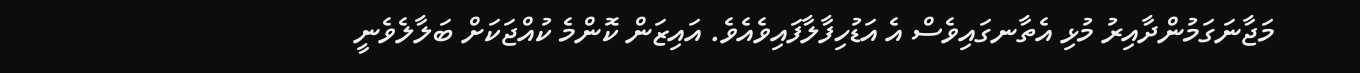މަޖާނަގަމުންދާއިރު މުޅި އެތާނގައިވެސް އެ އަޑުހިފާލާފައިވެއެވެ. އައިޒަން ކޮންމެ ކުއްޖަކަށް ބަލާލެވެނީ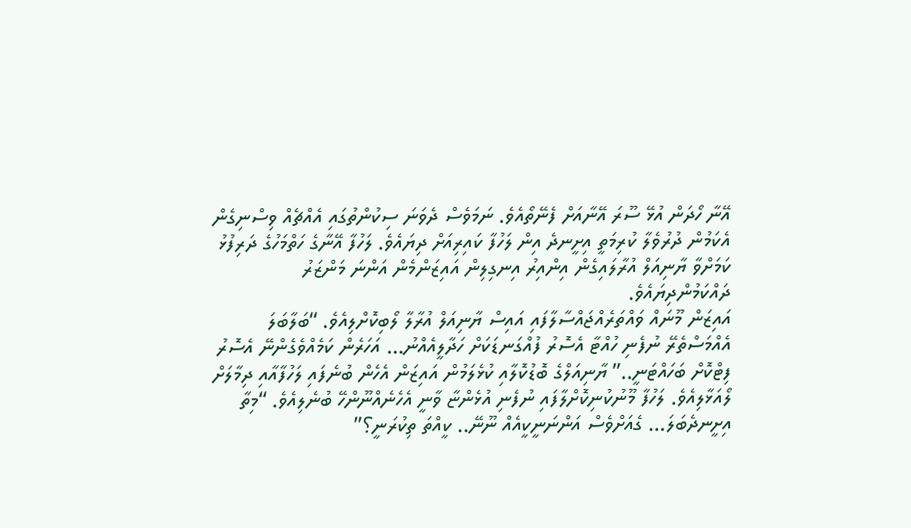އޭނާ ހޯދަން އުޅޭ ސޫރަ އޭނާއަށް ފެނޭތޯއެވެ. ނަމަވެސް ދެވަނަ ސިކުންތުގައި އެއްޗެއް ވިސްނިގެން އެކަމުން ދުރުވެލާ ކުރިމަތީ އިށީނދެ އިން ލަހުފާ ކައިރިއަށް ދިޔައެވެ. ލަހުފާ އޭނާގެ ހަތްމަހުގެ ދަރިފުޅު ކަމަށްވާ ޔާނިއަލް އުރާލައިގެން އިންއިރު އިނގިލިން އައިޒަންމެން އަންނަ މަންޒަރު ދައްކަމުންދިޔައެވެ.
އައިޒަން މޫނައް ވައްތަރެއްޖައްސާލާފައި އައިސް ޔާނިއަލް އުރާލާ ލޯބިކޮށްލިއެވެ. “ބަލާބަލަ އެއްމަސްތެރޭ ނުފެނި ހުއްޓާ އެސޮރު ފުއްގަނޑަކަށް ހަދާލީއެއްނު… އަހަރެން ކަމެއްވެގެންނޭ އެސޮރު ފިޓްކޮށް ބަހައްޓަނީ..” ޔާނިއަލްގެ ބޮޑުކޮލާއި ކުޅެލަމުން އައިޒަން އެހެން ބުނެފައި ލަހުފާއާއި ދިމާލަށް ލޯއަޅާލިއެވެ. ލަހުފާ މޫނުކުނިކޮށްލާފައި ނުފެނި އުޅެންޏާ ވާނީ އެހެނެއްނޫންހޭ ބުނެލިއެވެ. “މިތާ އިށީނދެބަލަ… ގެއަށްވެސް އަންނަނީކީއެއް ނޫނޭ.. ކީއްތަ ތިކުރަނީ؟”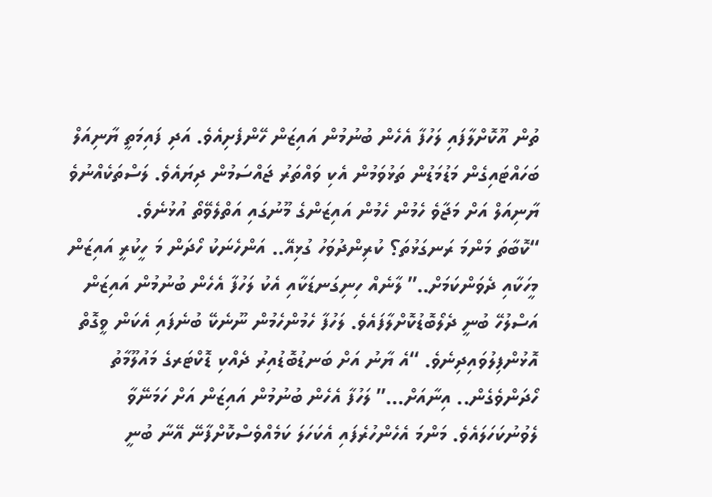ތުން އޫކޮށްލާފައި ލަހުފާ އެހެން ބުނުމުން އައިޒަން ހޭންފެށިއެވެ. އަދި ފައިމަތީ ޔާނިއަލް ބަހައްޓައިގެން މަޑުމަޑުން ތަޅުވަމުން އެކި ވައްތަރު ޖައްސަމުން ދިޔައެވެ. ލަސްތަކެއްނުވެ ޔާނިއަލް އަށް މަޖާވެ ހެމުން ހެމުން އައިޒަންގެ މޫނުގައި އަތްލެވޭތޯ އުޅުނެވެ.
“ކޮބާތަ މަންމަ ރަނގަޅުތަ؟ ކުރިންދުވަހު ގުޅިއޭ.. އަންހެނަކު ހޯދަން މަ ހީކުރީ އައިޒަން މީހަކާއި ދެވަންކަމަށް..” ލާނެއް ހިނިގަނޑަކާއި އެކު ލަހުފާ އެހެން ބުނުމުން އައިޒަން އަސްލުހޭ ބުނީ ދެލޯބޮޑުކޮށްލާފައެވެ. ލަހުފާ ހެމުންހެމުން ނޫނެކޭ ބުނެފައި އެކަން ވީގޮތް އޮޅުންފިލުވައިދިނެވެ. “އެ ޔާނު އަށް ބަނޑުބޮޑުއިރު ދެއްކި ޑޮކްޓަރގެ މައުލޫމާތު ހޯދަންވެގެން.. އިނާއަށް…” ލަހުފާ އެހެން ބުނުމުން އައިޒަން އަށް ހަމަނޭވާ ލެވުނުކަހަލައެވެ. މަންމަ އެހެންހުރެފައި އެކަހަލަ ކަމެއްވެސްކޮށްފާނޭ އޭނާ ބުނީ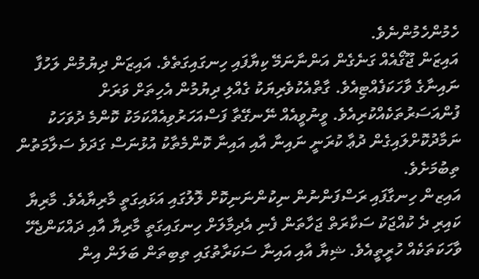ހެމުންހެމުންނެވެ.
އައިޒަން ޖޫގޯއެއް ގަނެގެން އަންނާނަމޭ ކިޔާފައި ހިނގައިގަތެވެ. އައިޒަން ދިޔުމުން ލަހުފާ ނައިނާގެ ވާހަކަފެއްޓިއެވެ. ގާތްއެކުވެރިޔަކު ގެއްލި ދިޔުމުން އެހިތަށް ވަރަށް ފުންއަސަރުތަކެއްކުރިއެވެ. ވީނުވީއެއް ނޭނގޭތާ ފަސްއަހަރުވިއެއްކަމަކު ކޮންމެ ދުވަހަކު ނަމާދުކޮށްލައިގެން ދުޢާ ކުރަނީ ނައިނާ އާއި އައިނާ ކޮންމެތާކު އުޅުނަސް ގަދަވެ ސަލާމަތުން ތިބުމަށެވެ.
އައިޒން ހިނގާފައި ރަސްފަންނުން ނިކުންނަނިކޮށް ލޮލުގައި އަޅައިގަތީ މާރިޔާއެވެ. މާރިޔާ ކައިރި ދެ ކުއްޖަކު ސަކާރަތް ޖަހާތަން ފެނި އެދިމާލަށް ހިނގައިގަތީ މާރިޔާ އާއި ދައްކަންޖެހޭ ވާހަކަތަކެއް ހުރީތީއެވެ. ޝިޔާ އާއި އައިނާ ސަކަރާތުގައި ތިބިތަން ބަލަން އިން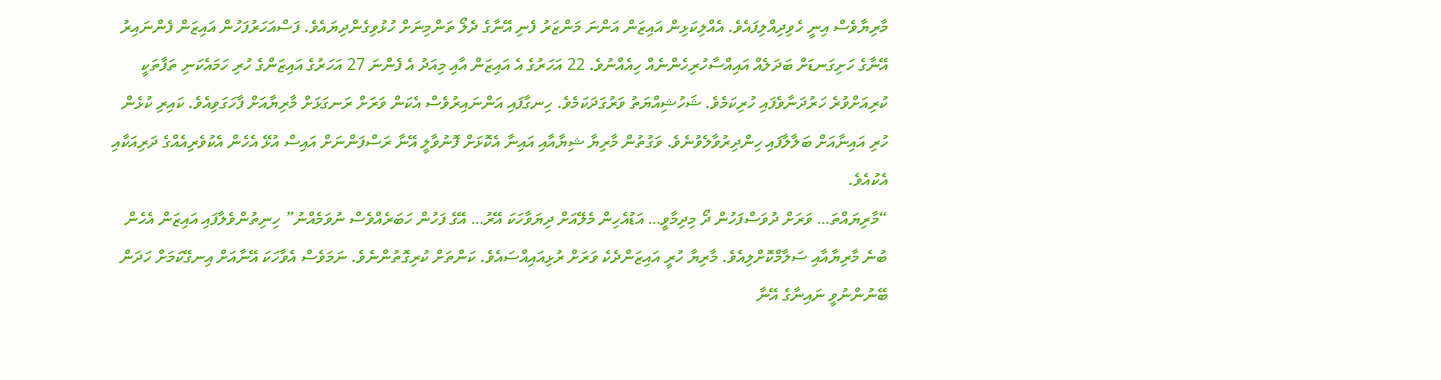މާރިޔާވެސް އިނީ ހެވިދިއްލިފައެވެ. އެއްލިކަޅިން އައިޒަން އަންނަ މަންޒަރު ފެނި އޭނާގެ ދެލޯ ތަންމިނަށް ހުޅުވިގެންދިޔައެވެ. ފަސްއަހަރުފަހުން އައިޒަން ފެންނައިރު އޭނާގެ ހަށިގަނޑަށް ބަދަލެއް އައިއްސާހުރިހެންނެއް ހިއެއްނުވެ. 22 އަހަރުގެ އެ އައިޒަން އާއި މިއަދު އެ ފެންނަ 27 އަހަރުގެ އައިޒަންގެ ހުރި ހަމައެކަނި ތަފާތަކީ ކުރިއަށްވުރެ ހަރުދަނާވެފައި ހުރިކަމެވެ. ޝަހުޝިއްޔަތު ވަރުގަދަކަމެވެ. ހިނގާފައި އަންނައިރުވެސް އެކަން ވަރަށް ރަނގަޅަށް މާރިޔާއަށް ފާހަގަވިއެވެ. ކައިރި ކުޅެން ހުރި އައިނާއަށް ބަލާލާފައި ހިންދިރުވާލެވުނެވެ. ވަގުތުން މާރިޔާ ޝިޔާއާއި އައިނާ އެކޮޅަށް ފޮނުވާލީ އޭނާ ރަސްފަންނަށް އައިސް އުޅޭ އެހެން އެކުވެރިއެއްގެ ދަރިއަކާއި އެކުއެވެ.
“މާރިޔައްތަ… ވަރަށް ދުވަސްފަހުން ދޯ މިދިމާވީ… އަޑުއެހިން މެލޭއަށް ދިޔަވާހަކަ އޭރު… އޭގެ ފަހުން ހަބަރެއްވެސް ނުވަމެއްނު” ހިނިތުންވެލާފައި އައިޒަން އެހެން ބުނެ މާރިޔާއާއި ސަލާމްކޮށްލިއެވެ. މާރިޔާ ހުރީ އައިޒަންދެކެ ވަރަށް ރުޅިއައިއްސައެވެ. ކަންތަށް ކުރިގޮތުންނެވެ. ނަމަވެސް އެވާހަކަ އޭނާއަށް އިނގޭކަމަށް ހަދަން ބޭނުންނުވީ ނައިނާގެ އޭނާ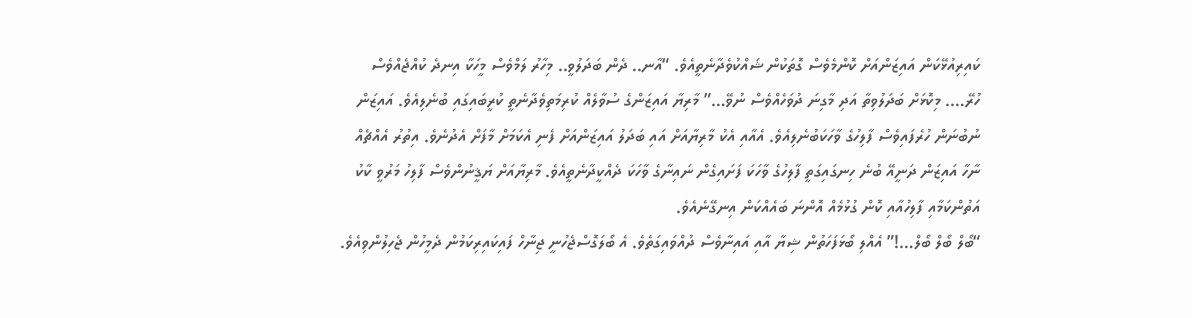ކައިރިއުޅޭކަން އައިޒަންއަށް ކޮންމެވެސް ގޮތަކުން ޝައްކުވެދާނެތީއެވެ. “އާނ.. ދެން ބަދަލުވީ.. މިހާރު ލަމްވެސް މީހަކާ އިނދެ ކުއްޖެއްވެސް ހުރޭ…. މިކޮޅަށް ބަދަލުވިތާ އަދި މާގިނަ ދުވަހެއްވެސް ނުވޭ…” މާރިޔާ އައިޒަންގެ ސުވާލެއް ކުރިމަތިވެދާނެތީ ކުރީބައިގައި ބުނެލިއެވެ. އައިޒަން ނުބުނަން ހުރެފައިވެސް ފާލިހުގެ ވާހަކަބުނެލިއެވެ. އެއާއި އެކު މާރިޔާއަށް އައި ބަދަލު އައިޒަންއަށް ފެނި އެކަމަށް މާފަށް އެދުނެވެ. އިތުރު އެއްޗެއް ނާހާ އައިޒަން ދަނީއޭ ބުނެ ހިނގައިގަތީ ފާލިހުގެ ވާހަކަ ފަށައިގެން ނައިނާގެ ވާހަކަ ދެއްކީދާނެތީއެވެ. މާރިޔާއަށް ޔަޤީނުންވެސް ފާލިހު މަރުވީ ކާކު އަތުންކަމާއި ފާލިހުއާއި ކޮން ގުޅުމެއް އޮންނަ ބައެއްކަން އިނގޭނެއެވެ.
“ބޯލް ބޯލް ބޯލް…!” އެއްލި ބޯޅަފަހަތުން ޝިޔާ އާއި އައިނާވެސް ދުއްވައިގަތެވެ. އެ ބޯލަގޮސްޖެހުނީ ޖިނާހް ފައިކައިރިކަމުން ދެމީހުން ޖެހިލުންވިއެވެ.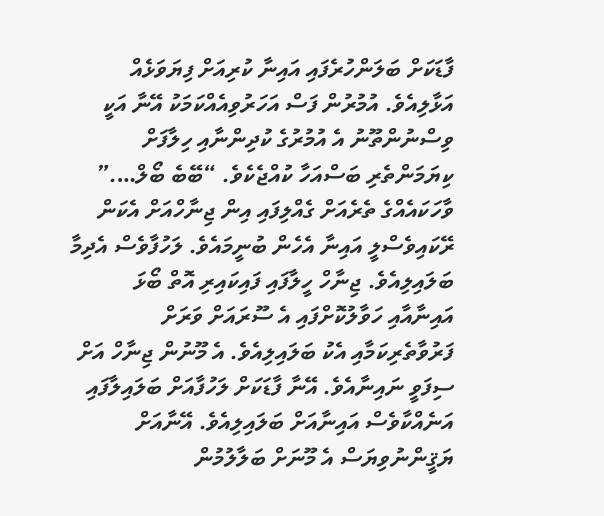ފާޑަކަށް ބަލަންހުރެފައި އައިނާ ކުރިއަށް ފިޔަވަޅެއް އަޅާލިއެވެ. އުމުރުން ފަސް އަހަރުވިއެއްކަމަކު އޭނާ އަކީ ވިސްނުންތޫނު އެ އުމުރުގެ ކުދިންނާއި ހިލާފަށް ކިޔަމަންތެރި ބަސްއަހާ ކުއްޖެކެވެ. “ބޭބެ ބޯލް….” ވާހަކައެއްގެ ތެރެއަށް ގެއްލިފައި އިން ޖިނާހްއަށް އެކަން ރޭކައިވެސްލީ އައިނާ އެހެން ބުނީމައެވެ. ލަހުފާވެސް އެދިމާ ބަލައިލިއެވެ. ޖިނާހް ހީލާފައި ފައިކައިރި އޮތް ބޯޅަ އައިނާއާއި ހަވާލުކޮށްފައި އެ ސޫރައަށް ވަރަށް ފަރުވާތެރިކަމާއި އެކު ބަލައިލިއެވެ. އެ މޫނުން ޖިނާހް އަށް ސިފަވީ ނައިނާއެވެ. އޭނާ ފާޑަކަށް ލަހުފާއަށް ބަލައިލާފައި އަނެއްކާވެސް އައިނާއަށް ބަލައިލިއެވެ. އޭނާއަށް ޔަޤީންނުވިޔަސް އެ މޫނަށް ބަލާލުމުން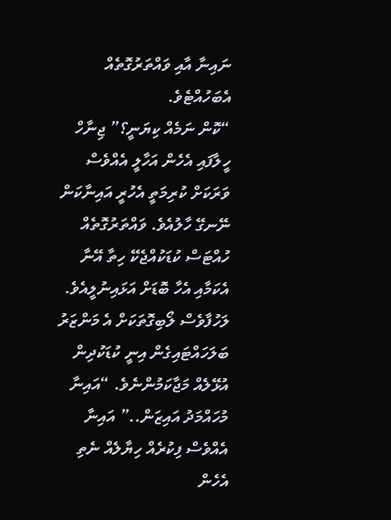ނައިނާ އާއި ވައްތަރުގޮތެއް އެބަހުއްޓެވެ.
“ކޮން ނަމެއް ކިޔަނީ؟” ޖިނާހް ހީލާފައި އެހެން އަހާލީ އެއްވެސް ވަރަކަށް ކުރިމަތީ އެހުރީ އައިނާކަން ނޭނގޭ ހާލުއެވެ. ވައްތަރުގޮތެއް ހުއްޓަސް ކުޑަކުއްޖެކޭ ހިތާ އޭނާ އެކަމާއި އެހާ ބޮޑަށް އަޅައިނުލީއެވެ. ލަހުފާވެސް ލޯބިގޮތަކަށް އެ މަންޒަރު ބަލަހައްޓައިގެން އިނީ ކުޑަކުދިން އުޅޭލެއް މަޖާކަމުންނެވެ. “އައިނާ މުހައްމަދު އައިޒަން..” އައިނާ އެއްވެސް ފިކުރެއް ހިޔާލެއް ނެތި އެހެން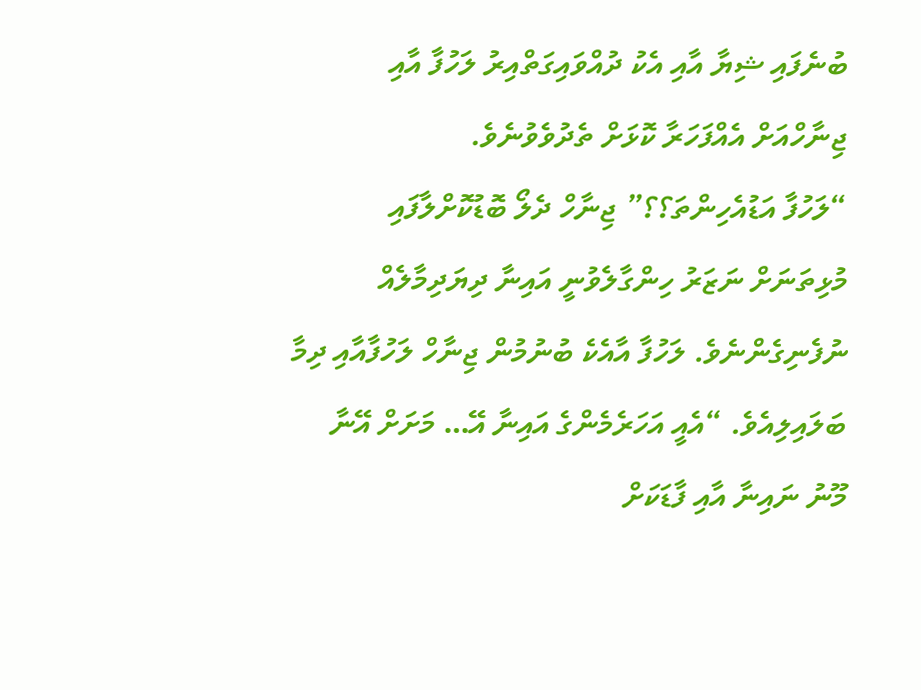ބުނެފައި ޝިޔާ އާއި އެކު ދުއްވައިގަތްއިރު ލަހުފާ އާއި ޖިނާހްއަށް އެއްފަހަރާ ކޮޅަށް ތެދުވެވުނެވެ.
“ލަހުފާ އަޑުއެހިންތަ؟؟” ޖިނާހް ދެލޯ ބޮޑުކޮށްލާފައި މުޅިތަނަށް ނަޒަރު ހިންގާލެވުނީ އައިނާ ދިޔަދިމާލެއް ނުފެނިގެންނެވެ. ލަހުފާ އާއެކެ ބުނުމުން ޖިނާހް ލަހުފާއާއި ދިމާ ބަލައިލިއެވެ. “އެއީ އަހަރެމެންގެ އައިނާ އޭ… މަށަށް އޭނާ މޫނު ނައިނާ އާއި ފާޑަކަށް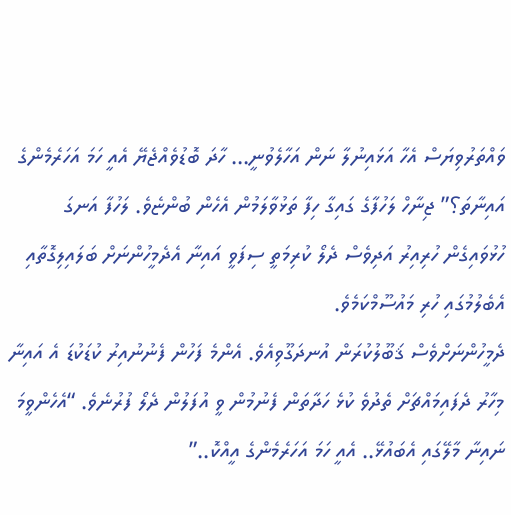ވައްތަރުވިޔަސް އެހާ އަޅައިނުލާ ނަން އަހާލެވުނީ… ހާދަ ބޮޑުވެއްޖެޔޭ އެއީ ހަމަ އަހަރެމެންގެ އައިނާތަ؟” ޖިނާހް ލަހުފާގެ ގައިގާ ހިފާ ތަޅުވާލަމުން އެހެން ބުންޏެވެ. ލަހުފާ އަނގަ ހުޅުވައިގެން ހުރިއިރު އަދިވެސް ދެލޯ ކުރިމަތީ ސިފަވީ އައިނާ އެދެމީހުންނަށް ބަލައިލިގޮތާއި އެބެލުމުގައި ހުރި މައުސޫމްކަމެވެ.
ދެމީހުންނަށްވެސް ޤަބޫލުކުރަން އުނދަގޫވިއެވެ. އެންމެ ފަހުން ފެނުނުއިރު ކުޑަކުޑަ އެ އައިނާ މިހާރު ދެފައިމައްޗަށް ތެދުވެ ކުޅެ ހަދާތަން ފެނުމުން ވީ އުފަލުން ދެލޯ ފުރުނެވެ. “އެހެންވީމަ ނައިނާ މާލޭގައި އެބައުޅޭ.. އެއީ ހަމަ އަހަރެމެންގެ އީއްކޮ..”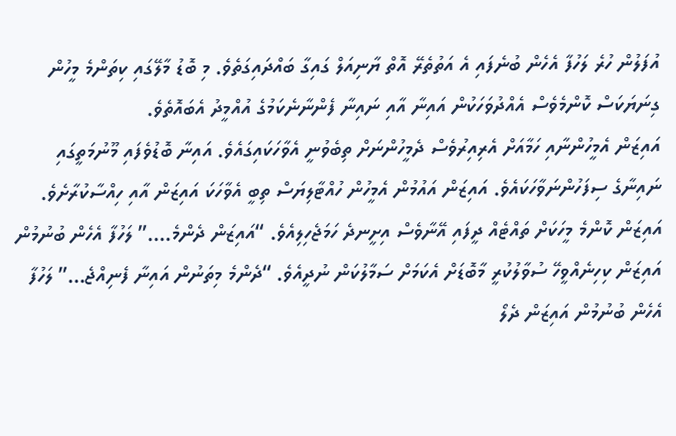އުފަލުން ހުރެ ލަހުފާ އެހެން ބުނެފައި އެ އަތުތެރޭ އޮތް ޔާނިއަލް ގައިގާ ބައްދައިގަތެވެ. މި ބޮޑު މާލޭގައި ކިތަންމެ މީހުން ގިނަޔަކަސް ކޮންމެވެސް އެއްދުވަހަކުން އައިނާ އާއި ނައިނާ ފެންނާނެކަމުގެ އުއްމީދު އެބައޮތެވެ.
އައިޒަން އެމީހުންނާއި ހަމާއަށް އެރިއިރުވެސް ދެމީހުންނަށް ތިބެވުނީ އެވާހަކައިގައެވެ. އައިނާ ބޮޑުވެފައި މޫނުމަތީގައި ނައިނާގެ ސިފަހުންނަވާހަކައެވެ. އައިޒަން އައުމުން އެމީހުން ހުއްޓާލިޔަސް ތިބީ އެވާހަކަ އައިޒަން އާއި ހިއްސާކުރާށެވެ. އައިޒަން ކޮންމެ މީހަކަށް ތައްޓެއް ދީފައި އޭނާވެސް އިށީނދެ ހަމަޖެހިލިއެވެ. “އައިޒަން ދެންމެ….” ލަހުފާ އެހެން ބުނުމުން އައިޒަން ކިހިނެއްވީހޭ ސުވާލުކުރީ މާބޮޑަށް އެކަމަށް ސަމާލުކަން ނުދީއެވެ. “ދެންމެ މިތަނުން އައިނާ ފެނިއްޖެ…” ލަހުފާ އެހެން ބުނުމުން އައިޒަން ދެލޯ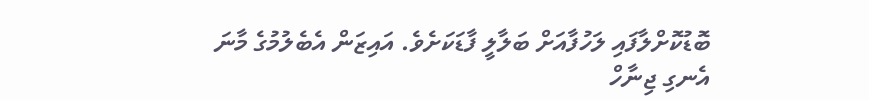ބޮޑުކޮށްލާފައި ލަހުފާއަށް ބަލާލީ ފާޑަކަށެވެ. އައިޒަން އެބެލުމުގެ މާނަ އެނގި ޖިނާހް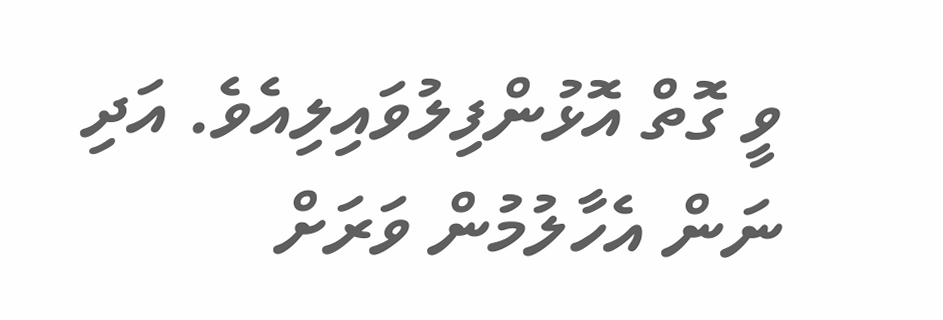ވީ ގޮތް އޮޅުންފިލުވައިލިއެވެ. އަދި ނަން އެހާލުމުން ވަރަށް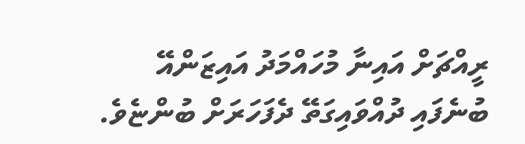ރީއްޗަށް އައިނާ މުހައްމަދު އައިޒަންއޭ ބުނެފައި ދުއްވައިގަތޭ ދެފަހަރަށް ބުންޏެވެ.